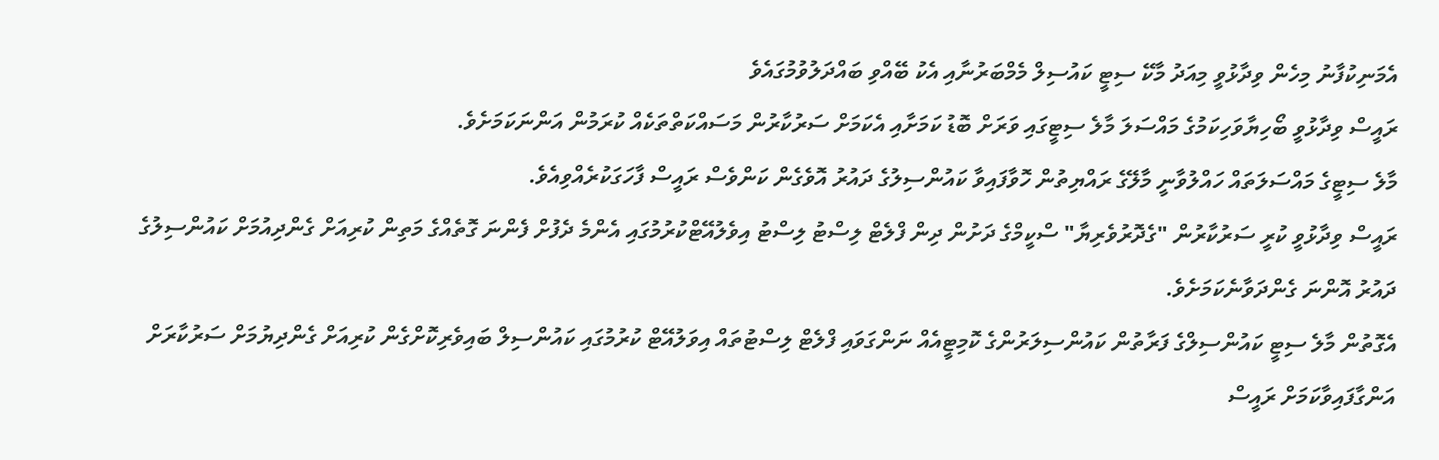އެމަނިކުފާނު މިހެން ވިދާޅުވީ މިއަދު މާކޭ ސިޓީ ކައުސިލް މެމްބަރުނާއި އެކު ބޭއްވި ބައްދަލުވުމުގައެވެ
ރައީސް ވިދާޅުވީ ބޯހިޔާވަހިކަމުގެ މައްސަލަ މާލެ ސިޓީގައި ވަރަށް ބޮޑު ކަމަށާއި އެކަމަށް ސަރުކާރުން މަސައްކަތްތަކެއް ކުރަމުން އަންނަކަމަށެވެ.
މާލެ ސިޓީގެ މައްސަލަތައް ހައްލުވާނީ މާލޭގެ ރައްޔިތުން ހޮވާފައިވާ ކައުންސިލުގެ ދައުރު އޮވެގެން ކަންވެސް ރައީސް ފާހަގަކުރެއްވިއެވެ.
ރައީސް ވިދާޅުވީ ކުރީ ސަރުކާރުން "ގެދޮރުވެރިޔާ" ސްކީމްގެ ދަށުން ދިން ފްލެޓް ލިސްޓު ލިސްޓު އިވެލުއޭޓްކުރުމުގައި އެންމެ ދެފުށް ފެންނަ ގޮތެއްގެ މަތިން ކުރިއަށް ގެންދިއުމަށް ކައުންސިލުގެ ދައުރު އޮންނަ ގެންދަވާނެކަމަށެވެ.
އެގޮތުން މާލެ ސިޓީ ކައުންސިލްގެ ފަރާތުން ކައުންސިލަރުންގެ ކޮމިޓީއެއް ނަންގަވައި ފްލެޓް ލިސްޓުތައް އިވަލުއޭޓް ކުރުމުގައި ކައުންސިލް ބައިވެރިކޮށްގެން ކުރިއަށް ގެންދިޔުމަށް ސަރުކާރަށް އަންގާފައިވާކަމަށް ރައީސް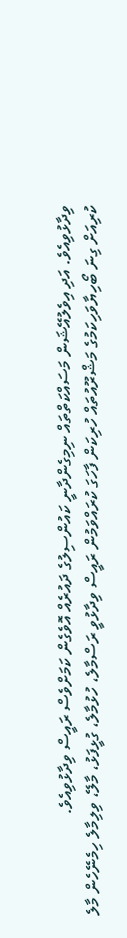ވިދާޅުވިއެވެ. އަދި އިވެލުއޭޝަން މަސައްކަތްތައް ނިމިގެންދާނީ ކައުންސިލުގެ ދައުރެއް އޮވެގެން ކަމަށްވެސް ރައީސް ވިދާޅުވިއެވެ.
ކުރިއަށް ގިނަ ބޯހިޔާވަހިކަމުގެ މަޝްރޫއުތައް ހުރިކަން ފާހަގަ ކުރައްވަމުން ރައީސް ވިދާޅުވީ ރަސްމާލެ، ހުޅުމާލެ، ގުޅީފަޅު، މާލޭ، ވިލިމާލެ ހިމެނޭހެން މާލެ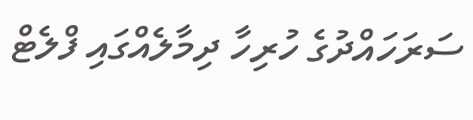ސަރަހައްދުގެ ހުރިހާ ދިމާލެއްގައި ފްލެޓް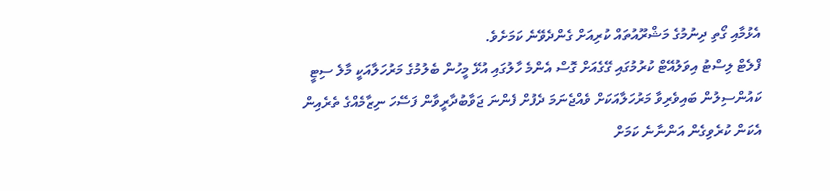އެޅުމާއި ގޯތި ދިނުމުގެ މަޝްރޫއުތައް ކުރިއަށް ގެންދެވޭނެ ކަމަށެވެ.
ފްލެޓް ލިސްޓު އިވަލުއޭޓް ކުރުމުގައި ގޭގެއަށް ގޮސް އެންމެ ހާލުގައި އުޅޭ މީހުން ބެލުމުގެ މަރުހަލާއަކީ މާލެ ސިޓީ ކައުންސިލުން ބައިވެރިވާ މަރުހަލާއަކަށް ވެއްޖެނަމަ ދެފުށް ފެންނަ ޖަވާބުދާރީވާން ފަސޭހަ ނިޒާމެއްގެ ތެރެއިން އެކަން ކުރެވިގެން އަންނާނެ ކަމަށް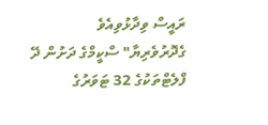ރައީސް ވިދާޅުވިއެވެ
ގެދޮރުވެރިޔާ" ސްކީމްގެ ދަށުން ދޭ ފްލެޓްތަކުގެ 32 ޓަވަރުގެ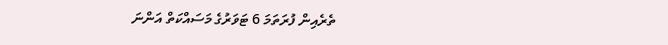ތެރެއިން ފުރަތަމަ 6 ޓަވަރުގެ މަސައްކަތް އަންނަ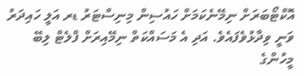އޮކްޓޯބަރަށް ނިމޭނެކަމަށް ހައުސިން މިނިސްޓަރު ޑރ އަލީ ހައިދަރު ވަނީ ވިދާޅުވެފައެވެ. އަދި އެ މަސައްކަތް ނިމޭއިރަށް ފްލެޓް ލިބޭ މީހުންގެ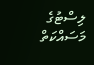ލިސްޓުގެ މަސައްކަތް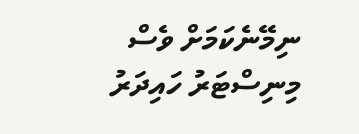ނިމޭނެކަމަށް ވެސް މިނިސްޓަރު ހައިދަރު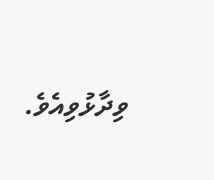ވިދާޅުވިއެވެ.